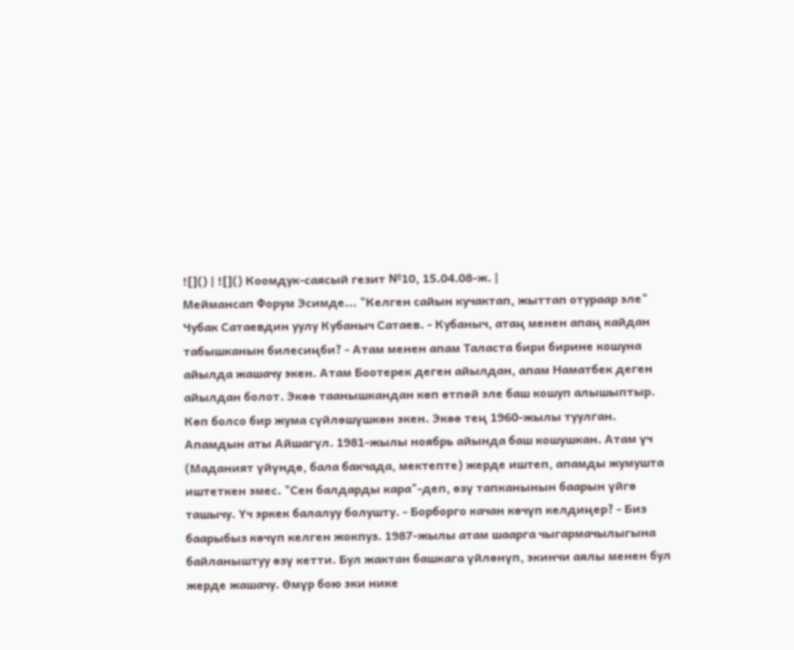![]() | ![]() Коомдук-саясый гезит №10, 15.04.08-ж. |
Меймансап Форум Эсимде... "Келген сайын кучактап, жыттап отураар эле" Чубак Сатаевдин уулу Кубаныч Сатаев. - Кубаныч, атаң менен апаң кайдан табышканын билесиңби? - Атам менен апам Таласта бири бирине кошуна айылда жашачу экен. Атам Боотерек деген айылдан, апам Наматбек деген айылдан болот. Экөө таанышкандан көп өтпөй эле баш кошуп алышыптыр. Көп болсо бир жума сүйлөшүшкөн экен. Экөө тең 1960-жылы туулган. Апамдын аты Айшагүл. 1981-жылы ноябрь айында баш кошушкан. Атам үч (Маданият үйүндө, бала бакчада, мектепте) жерде иштеп, апамды жумушта иштеткен эмес. "Сен балдарды кара"-деп, өзү тапканынын баарын үйгө ташычу. Үч эркек балалуу болушту. - Борборго качан көчүп келдиңер? - Биз баарыбыз көчүп келген жокпуз. 1987-жылы атам шаарга чыгармачылыгына байланыштуу өзү кетти. Бул жактан башкага үйлөнүп, экинчи аялы менен бул жерде жашачу. Өмүр бою эки нике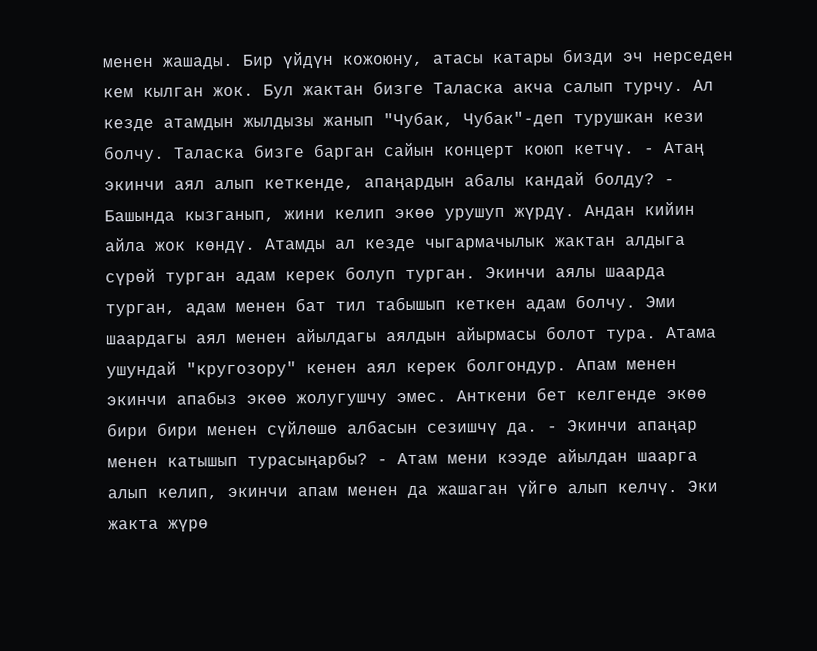менен жашады. Бир үйдүн кожоюну, атасы катары бизди эч нерседен кем кылган жок. Бул жактан бизге Таласка акча салып турчу. Ал кезде атамдын жылдызы жанып "Чубак, Чубак"-деп турушкан кези болчу. Таласка бизге барган сайын концерт коюп кетчү. - Атаң экинчи аял алып кеткенде, апаңардын абалы кандай болду? - Башында кызганып, жини келип экөө урушуп жүрдү. Андан кийин айла жок көндү. Атамды ал кезде чыгармачылык жактан алдыга сүрөй турган адам керек болуп турган. Экинчи аялы шаарда турган, адам менен бат тил табышып кеткен адам болчу. Эми шаардагы аял менен айылдагы аялдын айырмасы болот тура. Атама ушундай "кругозору" кенен аял керек болгондур. Апам менен экинчи апабыз экөө жолугушчу эмес. Анткени бет келгенде экөө бири бири менен сүйлөшө албасын сезишчү да. - Экинчи апаңар менен катышып турасыңарбы? - Атам мени кээде айылдан шаарга алып келип, экинчи апам менен да жашаган үйгө алып келчү. Эки жакта жүрө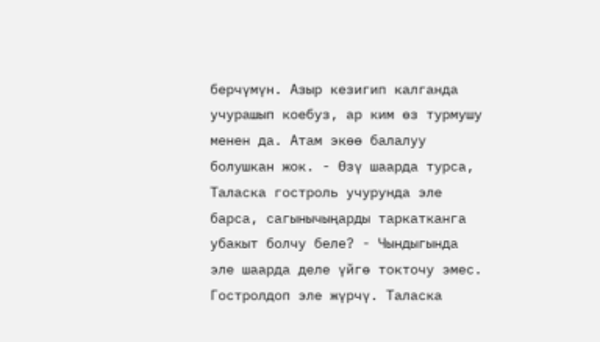берчүмүн. Азыр кезигип калганда учурашып коебуз, ар ким өз турмушу менен да. Атам экөө балалуу болушкан жок. - Өзү шаарда турса, Таласка гостроль учурунда эле барса, сагынычыңарды таркатканга убакыт болчу беле? - Чындыгында эле шаарда деле үйгө токточу эмес. Гостролдоп эле жүрчү. Таласка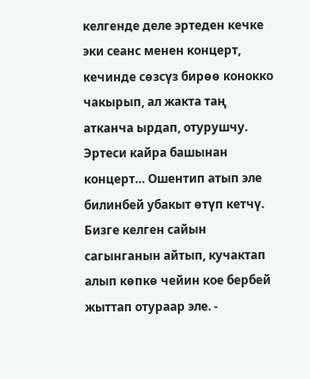келгенде деле эртеден кечке эки сеанс менен концерт, кечинде сөзсүз бирөө конокко чакырып, ал жакта таң атканча ырдап, отурушчу. Эртеси кайра башынан концерт… Ошентип атып эле билинбей убакыт өтүп кетчү. Бизге келген сайын сагынганын айтып, кучактап алып көпкө чейин кое бербей жыттап отураар эле. -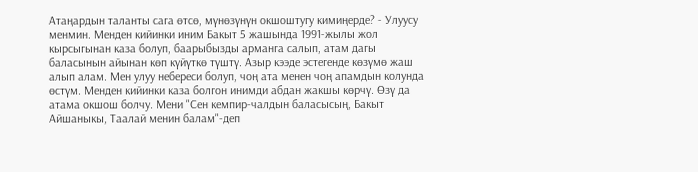Атаңардын таланты сага өтсө, мүнөзүнүн окшоштугу кимиңерде? - Улуусу менмин. Менден кийинки иним Бакыт 5 жашында 1991-жылы жол кырсыгынан каза болуп, баарыбызды арманга салып, атам дагы баласынын айынан көп күйүткө түштү. Азыр кээде эстегенде көзүмө жаш алып алам. Мен улуу небереси болуп, чоң ата менен чоң апамдын колунда өстүм. Менден кийинки каза болгон инимди абдан жакшы көрчү. Өзү да атама окшош болчу. Мени "Сен кемпир-чалдын баласысың, Бакыт Айшаныкы, Таалай менин балам"-деп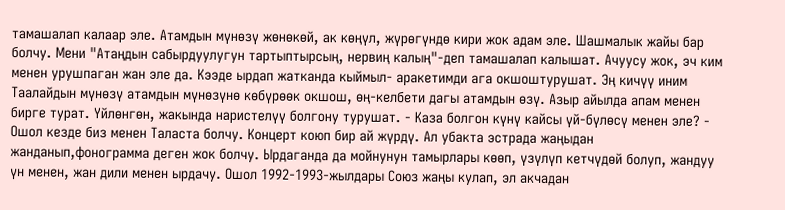тамашалап калаар эле. Атамдын мүнөзү жөнөкөй, ак көңүл, жүрөгүндө кири жок адам эле. Шашмалык жайы бар болчу. Мени "Атаңдын сабырдуулугун тартыптырсың, нервиң калың"-деп тамашалап калышат. Ачуусу жок, эч ким менен урушпаган жан эле да. Кээде ырдап жатканда кыймыл- аракетимди ага окшоштурушат. Эң кичүү иним Таалайдын мүнөзү атамдын мүнөзүнө көбүрөөк окшош, өң-келбети дагы атамдын өзү. Азыр айылда апам менен бирге турат. Үйлөнгөн, жакында наристелүү болгону турушат. - Каза болгон күнү кайсы үй-бүлөсү менен эле? - Ошол кезде биз менен Таласта болчу. Концерт коюп бир ай жүрдү. Ал убакта эстрада жаңыдан жанданып,фонограмма деген жок болчу. Ырдаганда да мойнунун тамырлары көөп, үзүлүп кетчүдөй болуп, жандуу үн менен, жан дили менен ырдачу. Ошол 1992-1993-жылдары Союз жаңы кулап, эл акчадан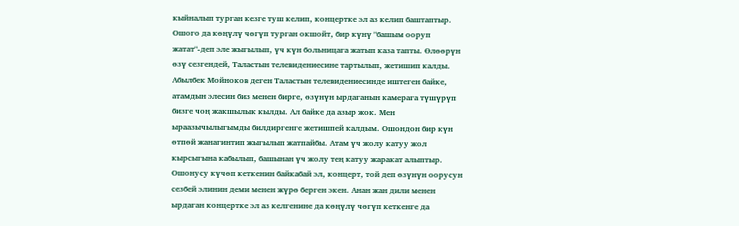кыйналып турган кезге туш келип, концертке эл аз келип баштаптыр. Ошого да көңүлү чөгүп турган окшойт, бир күнү "башым ооруп жатат"-деп эле жыгылып, үч күн больницага жатып каза тапты. Өлөөрүн өзү сезгендей, Таластын телевидениесине тартылып, жетишип калды. Абылбек Мойноков деген Таластын телевидениесинде иштеген байке, атамдын элесин биз менен бирге, өзүнүн ырдаганын камерага түшүрүп бизге чоң жакшылык кылды. Ал байке да азыр жок. Мен ыраазычылыгымды билдиргенге жетишпей калдым. Ошондон бир күн өтпөй жанагинтип жыгылып жатпайбы. Атам үч жолу катуу жол кырсыгына кабылып, башынан үч жолу тең катуу жаракат алыптыр. Ошонусу күчөп кеткенин байкабай эл, концерт, той деп өзүнүн оорусун сезбей элинин деми менен жүрө берген экен. Анан жан дили менен ырдаган концертке эл аз келгенине да көңүлү чөгүп кеткенге да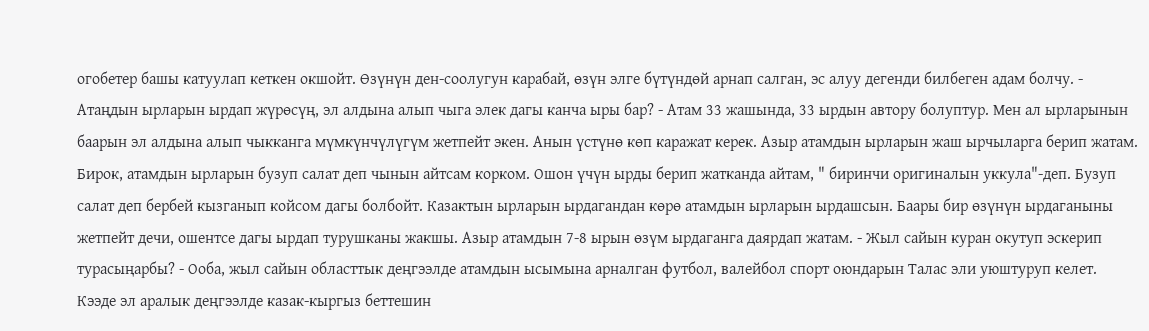огобетер башы катуулап кеткен окшойт. Өзүнүн ден-соолугун карабай, өзүн элге бүтүндөй арнап салган, эс алуу дегенди билбеген адам болчу. - Атаңдын ырларын ырдап жүрөсүң, эл алдына алып чыга элек дагы канча ыры бар? - Атам 33 жашында, 33 ырдын автору болуптур. Мен ал ырларынын баарын эл алдына алып чыкканга мүмкүнчүлүгүм жетпейт экен. Анын үстүнө көп каражат керек. Азыр атамдын ырларын жаш ырчыларга берип жатам. Бирок, атамдын ырларын бузуп салат деп чынын айтсам корком. Ошон үчүн ырды берип жатканда айтам, " биринчи оригиналын уккула"-деп. Бузуп салат деп бербей кызганып койсом дагы болбойт. Казактын ырларын ырдагандан көрө атамдын ырларын ырдашсын. Баары бир өзүнүн ырдаганыны жетпейт дечи, ошентсе дагы ырдап турушканы жакшы. Азыр атамдын 7-8 ырын өзүм ырдаганга даярдап жатам. - Жыл сайын куран окутуп эскерип турасыңарбы? - Ооба, жыл сайын областтык деңгээлде атамдын ысымына арналган футбол, валейбол спорт оюндарын Талас эли уюштуруп келет. Кээде эл аралык деңгээлде казак-кыргыз беттешин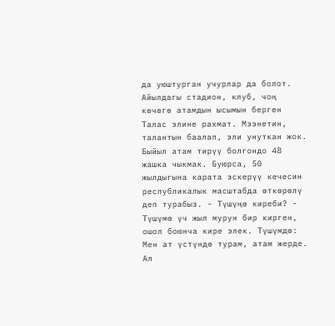да уюштурган учурлар да болот. Айылдагы стадион, клуб, чоң көчөгө атамдын ысымын берген Талас элине рахмат. Мээнетин, талантын баалап, эли унуткан жок. Быйыл атам тирүү болгондо 48 жашка чыкмак. Буюрса, 50 жылдыгына карата эскерүү кечесин республикалык масштабда өткөрөлү деп турабыз. - Түшүңө киреби? - Түшүмө үч жыл мурун бир кирген, ошол боюнча кире элек. Түшүмдө: Мен ат үстүндө турам, атам жерде. Ал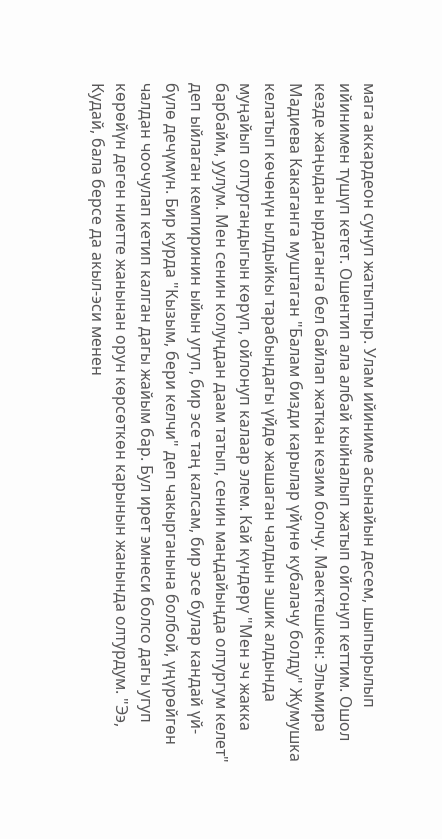мага аккардеон сунуп жатыптыр. Улам ийиниме асынайын десем, шыпырылып ийинимен түшүп кетет. Ошентип ала албай кыйналып жатып ойгонуп кеттим. Ошол кезде жаңыдан ырдаганга бел байлап жаткан кезим болчу. Маектешкен: Эльмира Мадиева Какаганга муштаган "Балам бизди карылар үйүнө кубалачу болду" Жумушка келатып көчөнүн ылдыйкы тарабындагы үйдө жашаган чалдын эшик алдында муңайып олтургандыгын көрүп, ойлонуп калаар элем. Кай күндөрү "Мен эч жакка барбайм, уулум. Мен сенин колуңдан даам татып, сенин маңдайыңда олтургум келет" деп ыйлаган кемпиринин ыйын угуп, бир эсе таң калсам, бир эсе булар кандай үй- бүлө дечүмүн. Бир курда "Кызым, бери келчи" деп чакырганына болбой, үңүрөйгөн чалдан чоочулап кетип калган дагы жайым бар. Бул ирет эмнеси болсо дагы угуп көрөйүн деген ниетте жанынан орун көрсөткөн карынын жанында олтурдум. "Ээ, Кудай, бала берсе да акыл-эси менен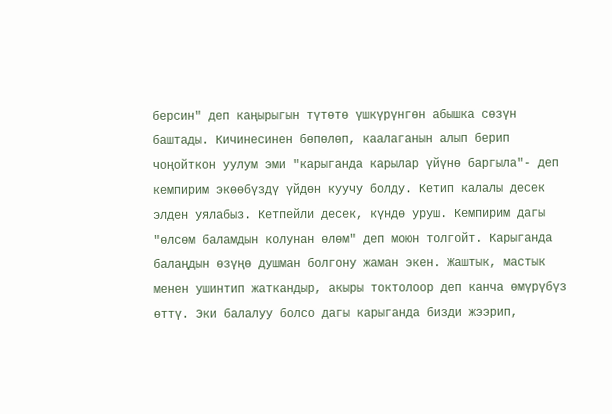берсин" деп каңырыгын түтөтө үшкүрүнгөн абышка сөзүн баштады. Кичинесинен бөпөлөп, каалаганын алып берип чоңойткон уулум эми "карыганда карылар үйүнө баргыла"- деп кемпирим экөөбүздү үйдөн куучу болду. Кетип калалы десек элден уялабыз. Кетпейли десек, күндө уруш. Кемпирим дагы "өлсөм баламдын колунан өлөм" деп моюн толгойт. Карыганда балаңдын өзүңө душман болгону жаман экен. Жаштык, мастык менен ушинтип жаткандыр, акыры токтолоор деп канча өмүрүбүз өттү. Эки балалуу болсо дагы карыганда бизди жээрип,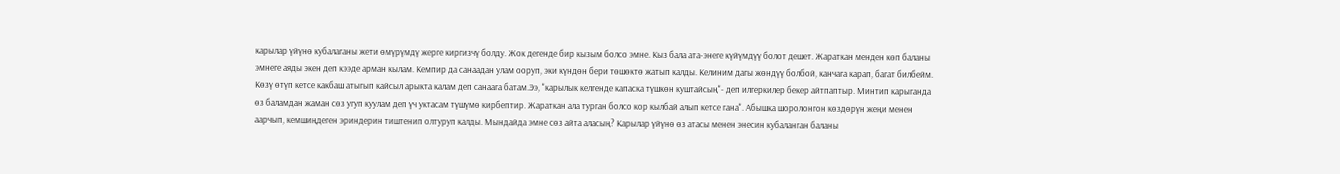карылар үйүнө кубалаганы жети өмүрүмдү жерге киргизчү болду. Жок дегенде бир кызым болсо эмне. Кыз бала ата-энеге күйүмдүү болот дешет. Жараткан менден көп баланы эмнеге аяды экен деп кээде арман кылам. Кемпир да санаадан улам ооруп, эки күндөн бери төшөктө жатып калды. Келиним дагы жөндүү болбой, канчага карап, багат билбейм. Көзү өтүп кетсе какбаш атыгып кайсыл арыкта калам деп санаага батам.Ээ, "карылык келгенде капаска түшкөн куштайсың"- деп илгеркилер бекер айтпаптыр. Минтип карыганда өз баламдан жаман сөз угуп куулам деп үч уктасам түшүмө кирбептир. Жараткан ала турган болсо кор кылбай алып кетсе гана". Абышка шоролонгон көздөрүн жеңи менен аарчып, кемшиңдеген эриндерин тиштенип олтуруп калды. Мындайда эмне сөз айта аласың? Карылар үйүнө өз атасы менен энесин кубаланган баланы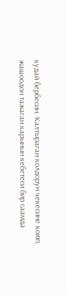кудай бербесин. Калтыраган колдорун чекесине коюп, жашоодон тажаган карынын кебетеси бир саамда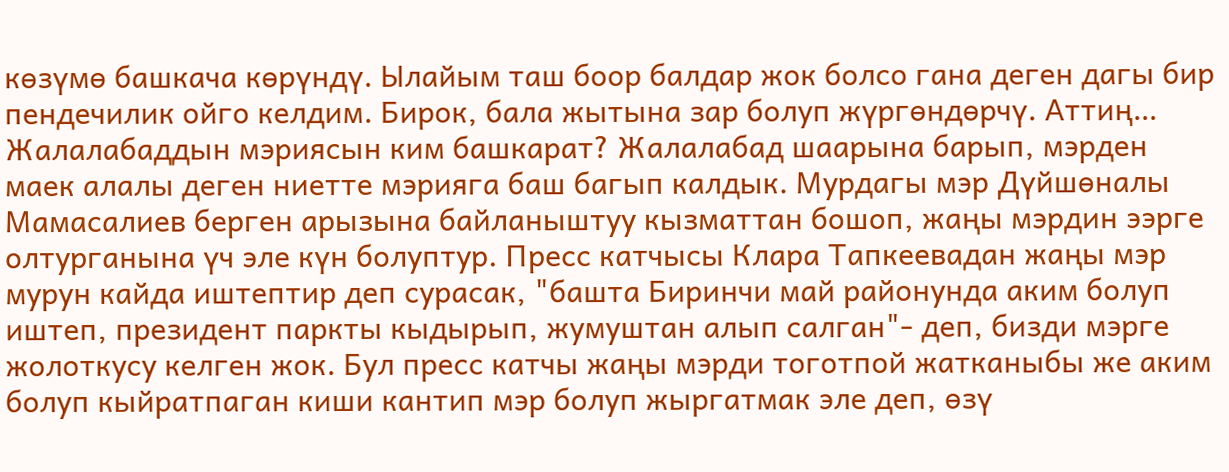көзүмө башкача көрүндү. Ылайым таш боор балдар жок болсо гана деген дагы бир пендечилик ойго келдим. Бирок, бала жытына зар болуп жүргөндөрчү. Аттиң… Жалалабаддын мэриясын ким башкарат? Жалалабад шаарына барып, мэрден маек алалы деген ниетте мэрияга баш багып калдык. Мурдагы мэр Дүйшөналы Мамасалиев берген арызына байланыштуу кызматтан бошоп, жаңы мэрдин ээрге олтурганына үч эле күн болуптур. Пресс катчысы Клара Тапкеевадан жаңы мэр мурун кайда иштептир деп сурасак, "башта Биринчи май районунда аким болуп иштеп, президент паркты кыдырып, жумуштан алып салган"- деп, бизди мэрге жолоткусу келген жок. Бул пресс катчы жаңы мэрди тоготпой жатканыбы же аким болуп кыйратпаган киши кантип мэр болуп жыргатмак эле деп, өзү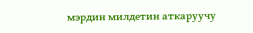мэрдин милдетин аткаруучу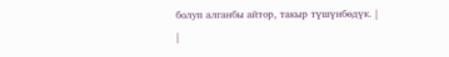болуп алганбы айтор, такыр түшүнбөдүк. |
|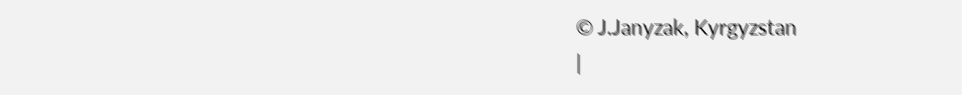© J.Janyzak, Kyrgyzstan
|